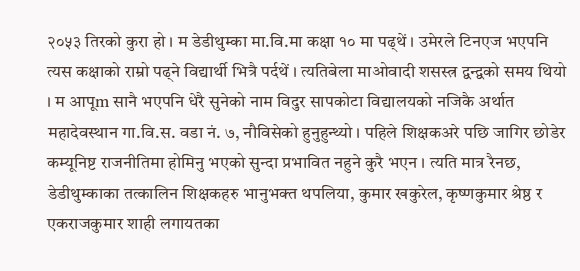२०५३ तिरको कुरा हो । म डेडीथुम्का मा.वि.मा कक्षा १० मा पढ्थें । उमेरले टिनएज भएपनि त्यस कक्षाको राम्रो पढ्ने विद्यार्थी भित्रै पर्दथें । त्यतिबेला माओवादी शसस्त्र द्वन्द्वको समय थियो । म आपूm सानै भएपनि धेरै सुनेको नाम विदुर सापकोटा विद्यालयको नजिकै अर्थात महादेवस्थान गा.वि.स. वडा नं. ७, नौविसेको हुनुहुन्थ्यो । पहिले शिक्षकअरे पछि जागिर छोडेर कम्यूनिष्ट राजनीतिमा होमिनु भएको सुन्दा प्रभावित नहुने कुरै भएन । त्यति मात्र रैनछ, डेडीथुम्काका तत्कालिन शिक्षकहरु भानुभक्त थपलिया, कुमार खकुरेल, कृष्णकुमार श्रेष्ठ र एकराजकुमार शाही लगायतका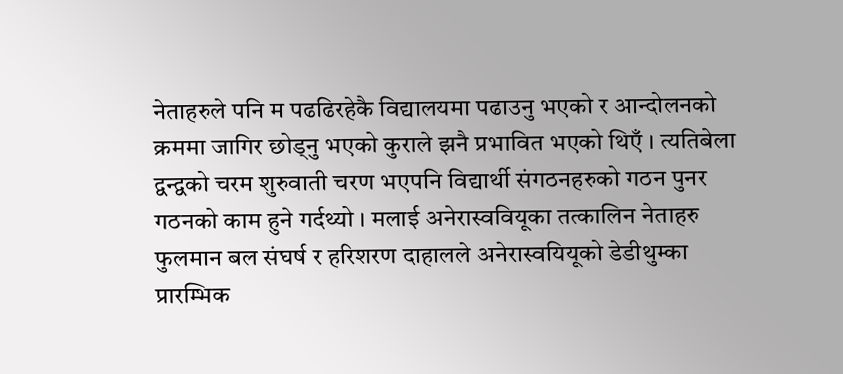नेताहरुले पनि म पढढिरहेकै विद्यालयमा पढाउनु भएको र आन्दोलनको क्रममा जागिर छोड्नु भएको कुराले झनै प्रभावित भएको थिएँ । त्यतिबेला द्वन्द्वको चरम शुरुवाती चरण भएपनि विद्यार्थी संगठनहरुको गठन पुनर गठनको काम हुने गर्दथ्यो । मलाई अनेरास्ववियूका तत्कालिन नेताहरु फुलमान बल संघर्ष र हरिशरण दाहालले अनेरास्वयियूको डेडीथुम्का प्रारम्भिक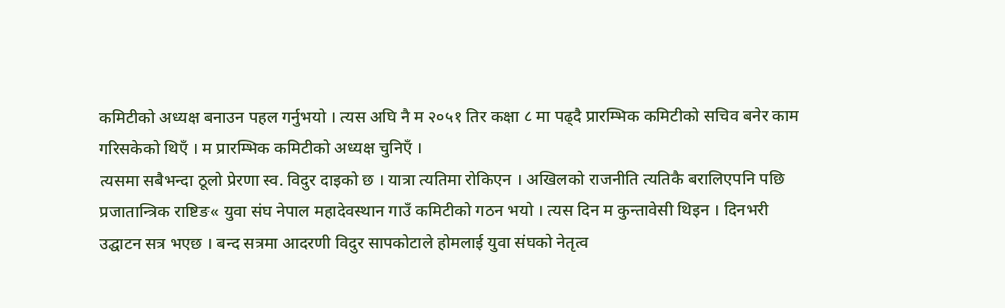कमिटीको अध्यक्ष बनाउन पहल गर्नुभयो । त्यस अघि नै म २०५१ तिर कक्षा ८ मा पढ्दै प्रारम्भिक कमिटीको सचिव बनेर काम गरिसकेको थिएँ । म प्रारम्भिक कमिटीको अध्यक्ष चुनिएँ ।
त्यसमा सबैभन्दा ठूलो प्रेरणा स्व. विदुर दाइको छ । यात्रा त्यतिमा रोकिएन । अखिलको राजनीति त्यतिकै बरालिएपनि पछि प्रजातान्त्रिक राष्टिङ« युवा संघ नेपाल महादेवस्थान गाउँ कमिटीको गठन भयो । त्यस दिन म कुन्तावेसी थिइन । दिनभरी उद्घाटन सत्र भएछ । बन्द सत्रमा आदरणी विदुर सापकोटाले होमलाई युवा संघको नेतृत्व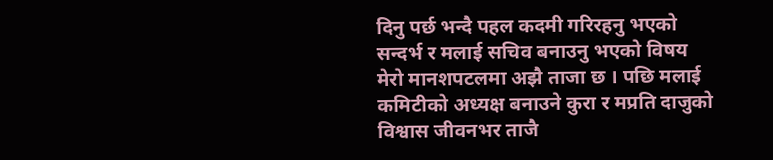दिनु पर्छ भन्दै पहल कदमी गरिरहनु भएको सन्दर्भ र मलाई सचिव बनाउनु भएको विषय मेरो मानशपटलमा अझै ताजा छ । पछि मलाई कमिटीको अध्यक्ष बनाउने कुरा र मप्रति दाजुको विश्वास जीवनभर ताजै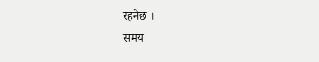रहनेछ ।
समय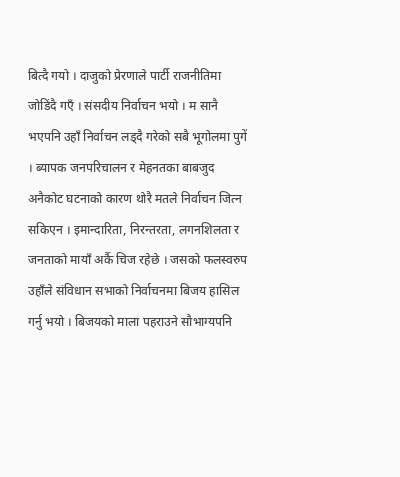बित्दै गयो । दाजुको प्रेरणाले पार्टी राजनीतिमा जोडिंदै गएँ । संसदीय निर्वाचन भयो । म सानै भएपनि उहाँ निर्वाचन लड्दै गरेको सबै भूगोलमा पुगें । ब्यापक जनपरिचालन र मेहनतका बाबजुद अनैकोट घटनाको कारण थोरै मतले निर्वाचन जित्न सकिएन । इमान्दारिता, निरन्तरता, लगनशिलता र जनताको मायाँ अर्कै चिज रहेछे । जसको फलस्वरुप उहाँले संविधान सभाको निर्वाचनमा बिजय हासिल गर्नु भयो । बिजयको माला पहराउने सौभाग्यपनि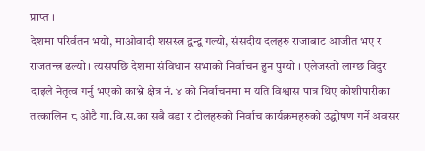प्राप्त ।
देशमा परिर्वतन भयो, माओवादी शसस्त्र द्वन्द्व गल्यो, संसदीय दलहरु राजाबाट आजीत भए र राजतन्त्र ढल्यो । त्यसपछि देशमा संविधान सभाको निर्वाचन हुन पुग्यो । एलेजस्तो लाग्छ विदुर दाइले नेतृत्व गर्नु भएको काभ्रे क्षेत्र नं. ४ को निर्वाचनमा म यति विश्वास पात्र थिए कोशीपारीका तत्कालिन ८ ओटै गा.वि.स.का सबै वडा र टोलहरुको निर्वाच कार्यक्रमहरुको उद्घोषण गर्ने अवसर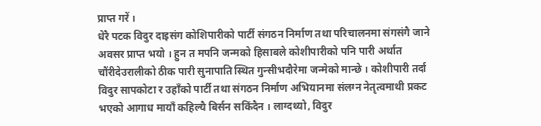प्राप्त गरें ।
धेरै पटक विदुर दाइसंग कोशिपारीको पार्टी संगठन निर्माण तथा परिचालनमा संगसंगै जाने अवसर प्राप्त भयो । हुन त मपनि जन्मको हिसाबले कोशीपारीको पनि पारी अर्थात चौंरीदेउरालीको ठीक पारी सुनापाति स्थित गुन्सीभदौरेमा जन्मेको मान्छे । कोशीपारी तर्दा विदुर सापकोटा र उहाँको पार्टी तथा संगठन निर्माण अभियानमा संलग्न नेतृत्वमाथी प्रकट भएको आगाध मायाँ कहिल्यै बिर्सन सकिंदैन । लाग्दथ्यो, विदुर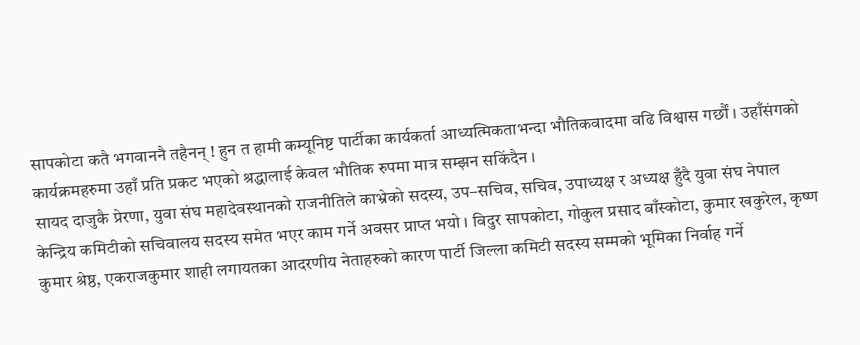सापकोटा कतै भगवाननै तहैनन् ! हुन त हामी कम्यूनिष्ट पार्टीका कार्यकर्ता आध्यत्मिकताभन्दा भौतिकवादमा वढि विश्वास गर्छौं । उहाँसंगको कार्यक्रमहरुमा उहाँ प्रति प्रकट भएको श्रद्धालाई केवल भौतिक रुपमा मात्र सम्झन सकिंदैन ।
सायद दाजुकै प्रेरणा, युवा संघ महादेवस्थानको राजनीतिले काभ्रेको सदस्य, उप–सचिव, सचिव, उपाध्यक्ष र अध्यक्ष हुँदै युवा संघ नेपाल केन्द्रिय कमिटीको सचिवालय सदस्य समेत भएर काम गर्ने अवसर प्राप्त भयो । विदुर सापकोटा, गोकुल प्रसाद बाँस्कोटा, कुमार खकुरेल, कृष्ण कुमार श्रेष्ठ, एकराजकुमार शाही लगायतका आदरणीय नेताहरुको कारण पार्टी जिल्ला कमिटी सदस्य सम्मको भूमिका निर्वाह गर्ने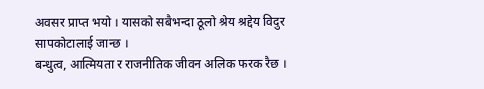अवसर प्राप्त भयो । यासको सबैभन्दा ठूलो श्रेय श्रद्देय विदुर सापकोटालाई जान्छ ।
बन्धुत्व, आत्मियता र राजनीतिक जीवन अलिक फरक रैछ ।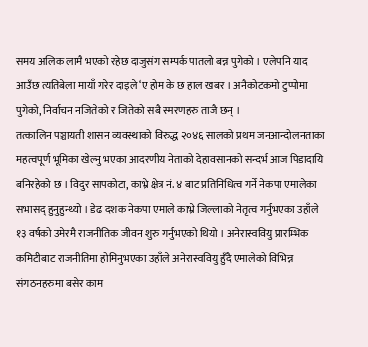समय अलिक लामै भएको रहेछ दाजुसंग सम्पर्क पातलो बन्न पुगेको । एलेपनि याद आउँछ त्यतिबेला मायाँ गरेर दाइले ‘ए होम के छ हाल खबर । अनैकोटकमो टुप्पोमा पुगेको, निर्वाचन नजितेको र जितेको सबै स्मरणहरु ताजै छन् ।
तत्कालिन पञ्चायती शासन व्यवस्थाको विरुद्ध २०४६ सालको प्रथम जनआन्दोलनताका महत्वपूर्ण भूमिका खेल्नु भएका आदरणीय नेताको देहावसानको सन्दर्भ आज पिडादायि बनिरहेको छ । विदुर सापकोटा, काभ्रे क्षेत्र नं. ४ बाट प्रतिनिधित्व गर्ने नेकपा एमालेका सभासद् हुनुहुन्थ्यो । डेढ दशक नेकपा एमाले काभ्रे जिल्लाको नेतृत्व गर्नुभएका उहाँले १३ वर्षको उमेरमै राजनीतिक जीवन शुरु गर्नुभएको थियो । अनेरास्ववियु प्रारम्भिक कमिटीबाट राजनीतिमा होमिनुभएका उहाँले अनेरास्ववियु हुँदै एमालेको विभिन्न संगठनहरुमा बसेर काम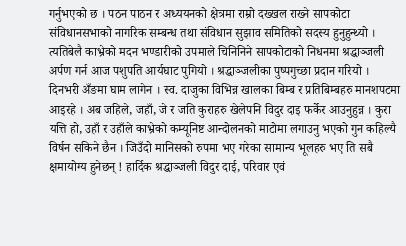गर्नुभएको छ । पठन पाठन र अध्ययनको क्षेत्रमा राम्रो दख्खल राख्ने सापकोटा संविधानसभाको नागरिक सम्बन्ध तथा संविधान सुझाव समितिको सदस्य हुनुहुन्थ्यो ।
त्यतिबेलै काभ्रेको मदन भण्डारीको उपमाले चिनिनिने सापकोटाको निधनमा श्रद्धाञ्जली अर्पण गर्न आज पशुपति आर्यघाट पुगियो । श्रद्धाञ्जलीका पुष्पगुच्छा प्रदान गरियो । दिनभरी अँङमा घाम लागेन । स्व. दाजुका विभिन्न खालका बिम्ब र प्रतिबिम्बहरु मानशपटमा आइरहे । अब जहिले, जहाँ, जे र जति कुराहरु खेलेपनि विदुर दाइ फर्केर आउनुहुन्न । कुरा यत्ति हो, उहाँ र उहाँले काभ्रेको कम्यूनिष्ट आन्दोलनको माटोमा लगाउनु भएको गुन कहिल्यै विर्षन सकिने छैन । जिउँदो मानिसको रुपमा भए गरेका सामान्य भूलहरु भए ति सबै क्षमायोग्य हुनेछन् ! हार्दिक श्रद्धाञ्जली विदुर दाई, परिवार एवं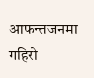आफन्तजनमा गहिरो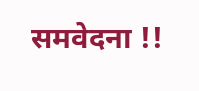समवेदना !!